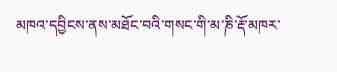མཁའ་དབྱིངས་ནས་མཐོང་བའི་གསང་གི་མ་ཎི་རྡོ་མཁར་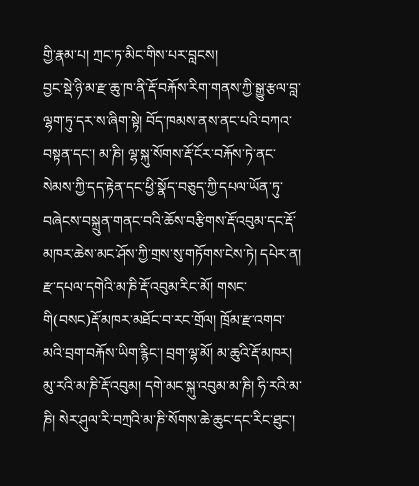གྱི་རྣམ་པ། ཀྲང་ཏ་མིང་གིས་པར་བླངས།
བྱང་སྡེ་ཉི་མ་རྫ་ཆུ་ཁ་ནི་རྡོ་བརྐོས་རིག་གནས་ཀྱི་སྒྱུ་རྩལ་བླ་ལྷག་ཏུ་དར་ས་ཞིག་སྟེ། བོད་ཁམས་ནས་ནང་པའི་བཀའ་བསྟན་དང་། མ་ཎི། ལྷ་སྐུ་སོགས་རྡོ་ངོར་བརྐོས་ཏེ་ནང་སེམས་ཀྱི་དད་རྟེན་དང་ཕྱི་སྣོད་བཅུད་ཀྱི་དཔལ་ཡོན་ཏུ་བཞེངས་བསྐྲུན་གནང་བའི་ཆོས་བརྩིགས་རྡོ་འབུམ་དང་རྡོ་མཁར་ཆེས་མང་ཤོས་ཀྱི་གྲས་སུ་གཏོགས་ངེས་ཏེ། དཔེར་ན། རྫ་དཔལ་དགེའི་མ་ཎི་རྡོ་འབུམ་རིང་མོ། གསང་གི(བསང)རྡོ་མཁར་མཐོང་བ་རང་གྲོལ། ཁྲོམ་རྫ་འགབ་མའི་བྲག་བརྐོས་ཡིག་རྙིང་། བྲག་ལྷ་མོ། མ་ཆུའི་རྡོ་མཁར། མུ་རའི་མ་ཎི་རྡོ་འབུམ། དགེ་མང་སྐུ་འབུམ་མ་ཎི། ཧི་རའི་མ་ཎི། སེར་ཤུལ་རི་བཀྲའི་མ་ཎི་སོགས་ཆེ་ཆུང་དང་རིང་ཐུང་།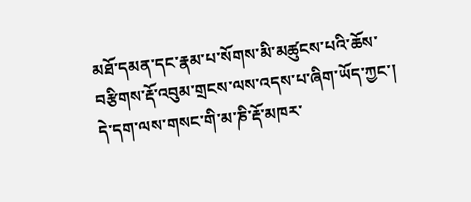མཐོ་དམན་དང་རྣམ་པ་སོགས་མི་མཚུངས་པའི་ཆོས་བརྩིགས་རྡོ་འབུམ་གྲངས་ལས་འདས་པ་ཞིག་ཡོད་ཀྱང་། དེ་དག་ལས་གསང་གི་མ་ཎི་རྡོ་མཁར་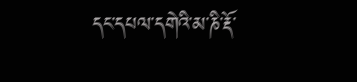དང་དཔལ་དགེའི་མ་ཎི་རྡོ་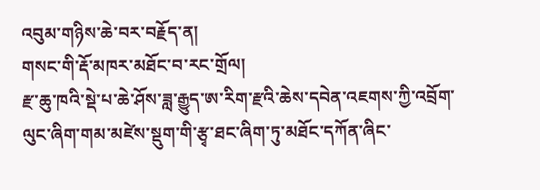འབུམ་གཉིས་ཆེ་བར་བརྗོད་ན།
གསང་གི་རྡོ་མཁར་མཐོང་བ་རང་གྲོལ།
རྫ་ཆུ་ཁའི་སྡེ་པ་ཆེ་ཤོས་ཟླ་རྒྱུད་ཨ་རིག་རྫའི་ཆེས་དབེན་འཇགས་ཀྱི་འབྲོག་ལུང་ཞིག་གམ་མཛེས་སྡུག་གི་རྩྭ་ཐང་ཞིག་ཏུ་མཐོང་དཀོན་ཞིང་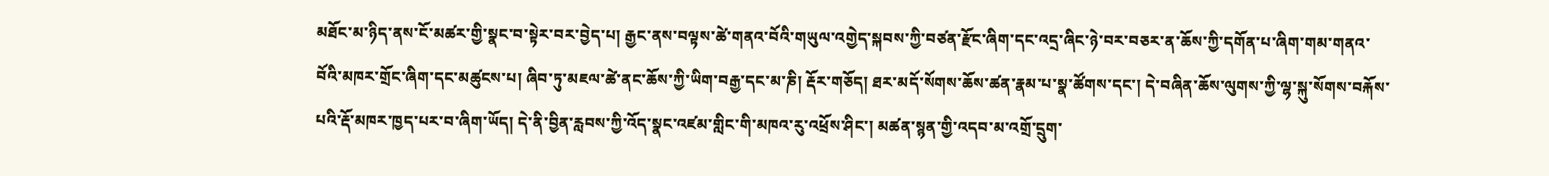མཐོང་མ་ཉིད་ནས་ངོ་མཚར་གྱི་སྣང་བ་སྟེར་བར་བྱེད་པ། རྒྱང་ནས་བལྟས་ཚེ་གནའ་བོའི་གཡུལ་འགྱེད་སྐབས་ཀྱི་བཙན་རྫོང་ཞིག་དང་འདྲ་ཞིང་ཉེ་བར་བཅར་ན་ཆོས་ཀྱི་དགོན་པ་ཞིག་གམ་གནའ་བོའི་མཁར་གྲོང་ཞིག་དང་མཚུངས་པ། ཞིབ་ཏུ་མཇལ་ཚེ་ནང་ཆོས་ཀྱི་ཡིག་བརྒྱ་དང་མ་ཎི། རྡོར་གཅོད། ཐར་མདོ་སོགས་ཆོས་ཚན་རྣམ་པ་སྣ་ཚོགས་དང་། དེ་བཞིན་ཆོས་ལུགས་ཀྱི་ལྷ་སྐུ་སོགས་བརྐོས་པའི་རྡོ་མཁར་ཁྱད་པར་བ་ཞིག་ཡོད། དེ་ནི་བྱིན་རླབས་ཀྱི་འོད་སྣང་འཛམ་གླིང་གི་མཁའ་རུ་འཕྲོས་ཤིང་། མཚན་སྙན་གྱི་འདབ་མ་འགྲོ་དྲུག་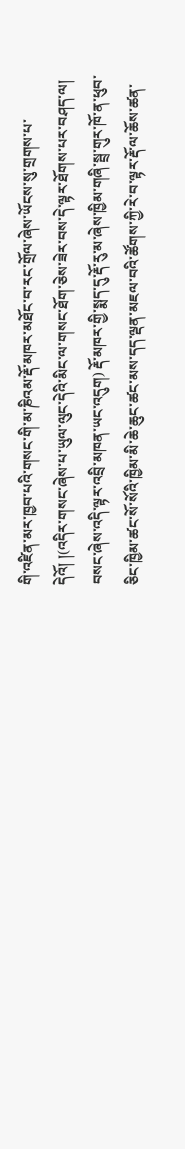གི་འཛིན་མར་ཁྱབ་པའི་གསང་གི་མ་ཎིའམ་རྡོ་མཁར་མཐོང་བ་རང་གྲོལ་ཞེས་ཡོངས་སུ་གྲགས་པ་དེའོ། །(འདིར་གསང་ཞེས་པ་ཡུལ་ལུང་དེའི་མིང་ལ་གསང་ཐོག་ཅེས་ཟེར་བས་དེ་ལྟར་ཐོགས་པར་བཤད་ལ། བསང་ཞེས་འདི་ལྟར་འབྲི་མཁན་ཡང་འདུག) རྡོ་མཁར་གྱི་སྨད་དུ་རྡོ་རུ་མ་ཞེས་ཁྱིམ་གཞི་སྦྲ་གུར་ཁོ་ན་ཕུབ་ཅིང་ཁྱིམ་ཚང་སོ་སོའི་ཁྱིམ་མི་ཆེ་ཆུང་ཚང་མས་དད་ལྡན་མཇལ་བའི་ཚོགས་ཀྱི་རེ་བ་ལྟར་རྡོ་ལ་ཆོས་ཚན་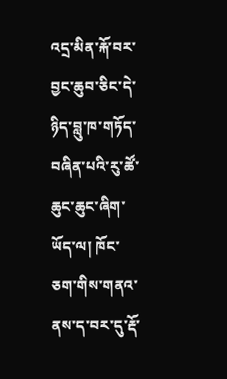འདྲ་མིན་རྐོ་བར་བྱང་ཆུབ་ཅིང་དེ་ཉིད་བླུ་ཁ་གཏོད་བཞིན་པའི་རུ་ཚོ་ཆུང་ཆུང་ཞིག་ཡོད་ལ། ཁོང་ཅག་གིས་གནའ་ནས་ད་བར་དུ་རྡོ་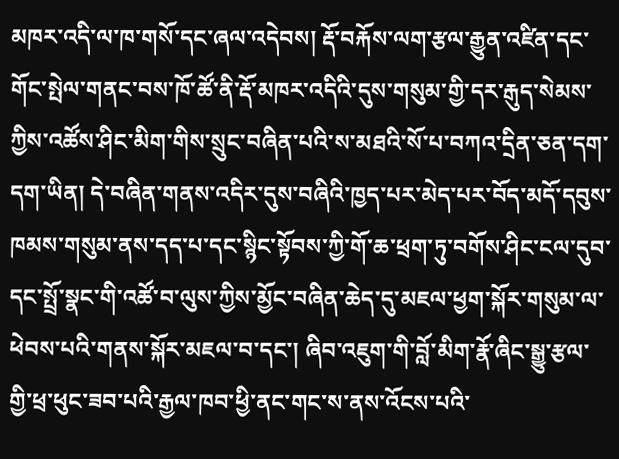མཁར་འདི་ལ་ཁ་གསོ་དང་ཞལ་འདེབས། རྡོ་བརྐོས་ལག་རྩལ་རྒྱུན་འཛིན་དང་གོང་སྤེལ་གནང་བས་ཁོ་ཚོ་ནི་རྡོ་མཁར་འདིའི་དུས་གསུམ་གྱི་དར་རྒུད་སེམས་ཀྱིས་འཚོས་ཤིང་མིག་གིས་སྲུང་བཞིན་པའི་ས་མཐའི་སོ་པ་བཀའ་དྲིན་ཅན་དག་དག་ཡིན། དེ་བཞིན་གནས་འདིར་དུས་བཞིའི་ཁྱད་པར་མེད་པར་བོད་མདོ་དབུས་ཁམས་གསུམ་ནས་དད་པ་དང་སྙིང་སྟོབས་ཀྱི་གོ་ཆ་ཕྲག་ཏུ་བགོས་ཤིང་ངལ་དུབ་དང་སྤྲོ་སྣང་གི་འཚོ་བ་ལུས་ཀྱིས་མྱོང་བཞིན་ཆེད་དུ་མཇལ་ཕྱག་སྐོར་གསུམ་ལ་ཕེབས་པའི་གནས་སྐོར་མཇལ་བ་དང་། ཞིབ་འཇུག་གི་བློ་མིག་རྣོ་ཞིང་སྒྱུ་རྩལ་གྱི་ཕྲ་ཕུང་ཟབ་པའི་རྒྱལ་ཁབ་ཕྱི་ནང་གང་ས་ནས་འོངས་པའི་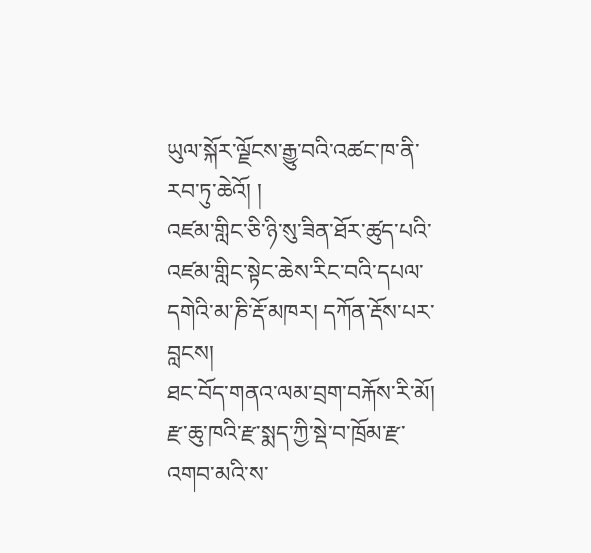ཡུལ་སྐོར་ལྗོངས་རྒྱུ་བའི་འཚང་ཁ་ནི་རབ་ཏུ་ཆེའོ། །
འཛམ་གླིང་ཅི་ཉི་སུ་ཟིན་ཐོར་ཚུད་པའི་འཛམ་གླིང་སྟེང་ཆེས་རིང་བའི་དཔལ་དགེའི་མ་ཎི་རྡོ་མཁར། དཀོན་རྡོས་པར་བླངས།
ཐང་བོད་གནའ་ལམ་བྲག་བརྐོས་རི་མོ།
རྫ་ཆུ་ཁའི་རྫ་སྨད་ཀྱི་སྡེ་བ་ཁྲོམ་རྫ་འགབ་མའི་ས་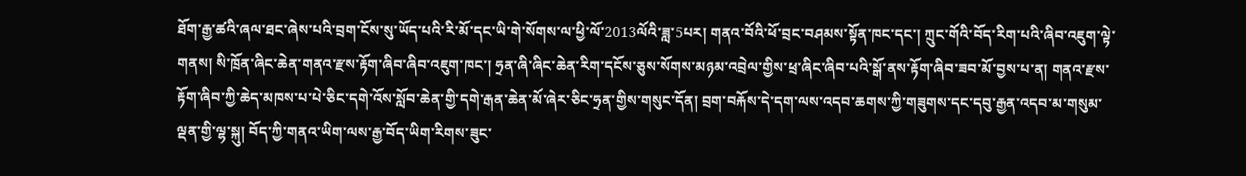ཐོག་རྒྱ་ཚའི་ཞལ་ཐང་ཞེས་པའི་བྲག་ངོས་སུ་ཡོད་པའི་རི་མོ་དང་ཡི་གེ་སོགས་ལ་ཕྱི་ལོ་2013ལོའི་ཟླ་5པར། གནའ་བོའི་ཕོ་བྲང་བཤམས་སྟོན་ཁང་དང་། ཀྲུང་གོའི་བོད་རིག་པའི་ཞིབ་འཇུག་ལྟེ་གནས། སི་ཁྲོན་ཞིང་ཆེན་གནའ་རྫས་རྟོག་ཞིབ་ཞིབ་འཇུག་ཁང་། ཧྲན་ཞི་ཞིང་ཆེན་རིག་དངོས་ཅུས་སོགས་མཉམ་འབྲེལ་གྱིས་ཕྲ་ཞིང་ཞིབ་པའི་སྒོ་ནས་རྟོག་ཞིབ་ཟབ་མོ་བྱས་པ་ན། གནའ་རྫས་རྟོག་ཞིབ་ཀྱི་ཆེད་མཁས་པ་པེ་ཅིང་དགེ་འོས་སློབ་ཆེན་གྱི་དགེ་རྒན་ཆེན་མོ་ཞེར་ཅིང་ཧྲན་གྱིས་གསུང་དོན། བྲག་བརྐོས་དེ་དག་ལས་འདབ་ཆགས་ཀྱི་གཟུགས་དང་དབུ་རྒྱན་འདབ་མ་གསུམ་ལྡན་གྱི་ལྷ་སྐུ། བོད་ཀྱི་གནའ་ཡིག་ལས་རྒྱ་བོད་ཡིག་རིགས་ཟུང་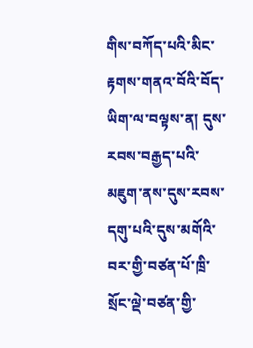གིས་བཀོད་པའི་མིང་རྟགས་གནའ་བོའི་བོད་ཡིག་ལ་བལྟས་ན། དུས་རབས་བརྒྱད་པའི་མཇུག་ནས་དུས་རབས་དགུ་པའི་དུས་མགོའི་བར་གྱི་བཙན་པོ་ཁྲི་སྲོང་ལྡེ་བཙན་གྱི་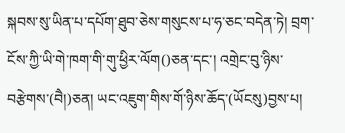སྐབས་སུ་ཡིན་པ་དཔོག་ཐུབ་ཅེས་གསུངས་པ་ཧ་ཅང་བདེན་ཏེ། བྲག་ངོས་ཀྱི་ཡི་གེ་ཁག་གི་གུ་ཕྱིར་ལོག()ཅན་དང་། འགྲེང་བུ་ཉིས་བརྩེགས་(བཻ།)ཅན། ཡང་འཇུག་གིས་གོ་ཉིས་ཆོད་(ཡོངསུ)བྱས་པ།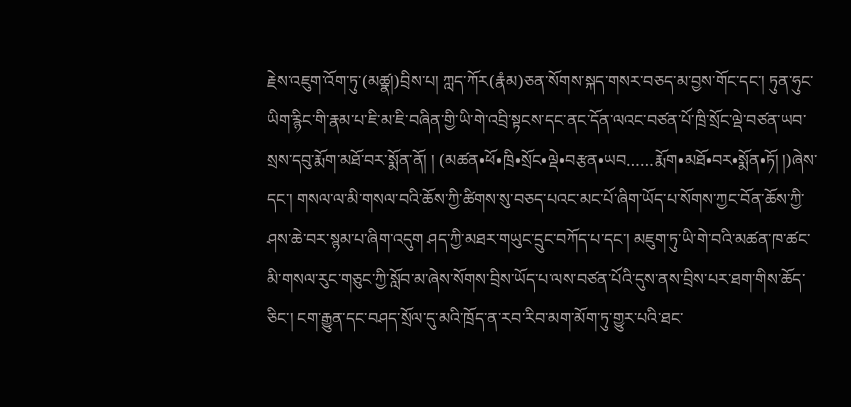རྗེས་འཇུག་འོག་ཏུ་(མཚྣ།)བྲིས་པ། ཀླད་ཀོར(རྣཾམ)ཅན་སོགས་སྐད་གསར་བཅད་མ་བྱས་གོང་དང་། ཏུན་ཧུང་ཡིག་རྙིང་གི་རྣམ་པ་ཇི་མ་ཇི་བཞིན་གྱི་ཡི་གེ་འབྲི་སྟངས་དང་ནང་དོན་ལའང་བཙན་པོ་ཁྲི་སྲོང་ལྡེ་བཙན་ཡབ་སྲས་དབུ་རྨོག་མཐོ་བར་སྨོན་ནོ། ། (མཚན•ཕོ•ཁྲི•སྲོང•ལྡེ•བརྩན•ཡབ……རྨོག•མཐོ•བར•སྨོན•ཏོ། །)ཞེས་དང་། གསལ་ལ་མི་གསལ་བའི་ཆོས་ཀྱི་ཚིགས་སུ་བཅད་པའང་མང་པོ་ཞིག་ཡོད་པ་སོགས་ཀྱང་བོན་ཆོས་ཀྱི་ཤས་ཆེ་བར་སྙམ་པ་ཞིག་འདུག ཤད་ཀྱི་མཐར་གཡུང་དྲུང་བཀོད་པ་དང་། མཇུག་ཏུ་ཡི་གེ་བའི་མཚན་ཁ་ཚང་མི་གསལ་རུང་གཅུང་ཀྱི་སློབ་མ་ཞེས་སོགས་བྲིས་ཡོད་པ་ལས་བཙན་པོའི་དུས་ནས་བྲིས་པར་ཐག་གིས་ཆོད་ཅིང་། ངག་རྒྱུན་དང་བཤད་སྲོལ་དུ་མའི་ཁྲོད་ན་རབ་རིབ་མག་མོག་ཏུ་གྱུར་པའི་ཐང་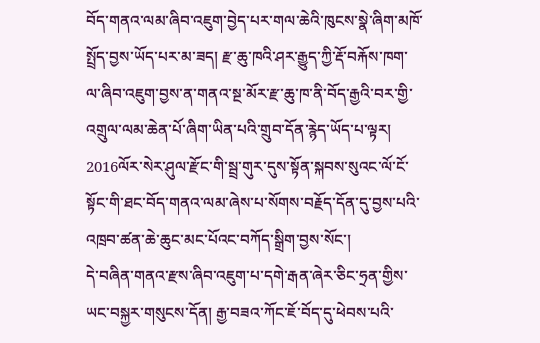བོད་གནའ་ལམ་ཞིབ་འཇུག་བྱེད་པར་གལ་ཆེའི་ཁུངས་སྣེ་ཞིག་མཁོ་སྤྲོད་བྱས་ཡོད་པར་མ་ཟད། རྫ་ཆུ་ཁའི་ཤར་རྒྱུད་ཀྱི་རྡོ་བརྐོས་ཁག་ལ་ཞིབ་འཇུག་བྱས་ན་གནའ་སྔ་མོར་རྫ་ཆུ་ཁ་ནི་བོད་རྒྱའི་བར་གྱི་འགྲུལ་ལམ་ཆེན་པོ་ཞིག་ཡིན་པའི་གྲུབ་དོན་རྙེད་ཡོད་པ་ལྟར། 2016ལོར་སེར་ཤུལ་རྫོང་གི་སྦྲ་གུར་དུས་སྟོན་སྐབས་སུའང་ལོ་ངོ་སྟོང་གི་ཐང་བོད་གནའ་ལམ་ཞེས་པ་སོགས་བརྗོད་དོན་དུ་བྱས་པའི་འཁྲབ་ཚན་ཆེ་ཆུང་མང་པོའང་བཀོད་སྒྲིག་བྱས་སོང་།
དེ་བཞིན་གནའ་རྫས་ཞིབ་འཇུག་པ་དགེ་རྒན་ཞེར་ཅིང་ཧྲན་གྱིས་ཡང་བསྐྱར་གསུངས་དོན། རྒྱ་བཟའ་ཀོང་ཇོ་བོད་དུ་ཕེབས་པའི་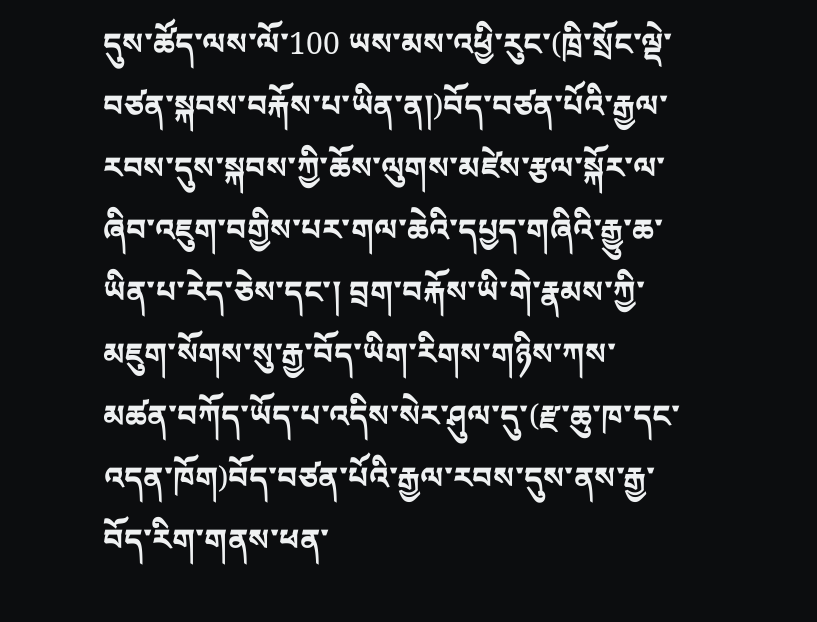དུས་ཚོད་ལས་ལོ་100 ཡས་མས་འཕྱི་རུང་(ཁྲི་སྲོང་ལྡེ་བཙན་སྐབས་བརྐོས་པ་ཡིན་ན།)བོད་བཙན་པོའི་རྒྱལ་རབས་དུས་སྐབས་ཀྱི་ཆོས་ལུགས་མཛེས་རྩལ་སྐོར་ལ་ཞིབ་འཇུག་བགྱིས་པར་གལ་ཆེའི་དཔྱད་གཞིའི་རྒྱུ་ཆ་ཡིན་པ་རེད་ཅེས་དང་། བྲག་བརྐོས་ཡི་གེ་རྣམས་ཀྱི་མཇུག་སོགས་སུ་རྒྱ་བོད་ཡིག་རིགས་གཉིས་ཀས་མཚན་བཀོད་ཡོད་པ་འདིས་སེར་ཤུལ་དུ་(རྫ་ཆུ་ཁ་དང་འདན་ཁོག)བོད་བཙན་པོའི་རྒྱལ་རབས་དུས་ནས་རྒྱ་བོད་རིག་གནས་ཕན་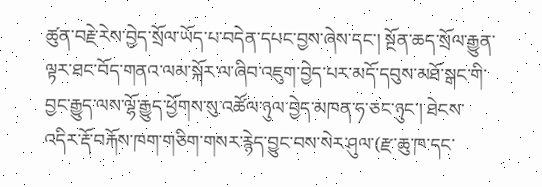ཚུན་བརྗེ་རེས་བྱེད་སྲོལ་ཡོད་པ་བདེན་དཔང་བྱས་ཞེས་དང་། སྔོན་ཆད་སྲོལ་རྒྱུན་ལྟར་ཐང་བོད་གནའ་ལམ་སྐོར་ལ་ཞིབ་འཇུག་བྱེད་པར་མདོ་དབུས་མཐོ་སྒང་གི་བྱང་རྒྱུད་ལས་ལྷོ་རྒྱུད་ཕྱོགས་སུ་འཚོལ་ཉུལ་བྱེད་མཁན་ཧ་ཅང་ཉུང་། ཐེངས་འདིར་རྡོ་བརྐོས་ཁག་གཅིག་གསར་རྙེད་བྱུང་བས་སེར་ཤུལ་(རྫ་ཆུ་ཁ་དང་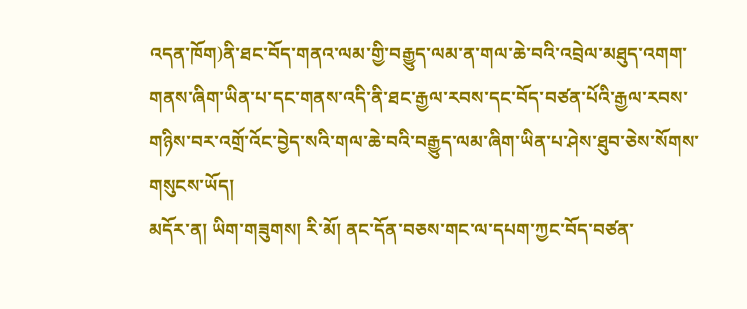འདན་ཁོག)ནི་ཐང་བོད་གནའ་ལམ་གྱི་བརྒྱུད་ལམ་ན་གལ་ཆེ་བའི་འབྲེལ་མཐུད་འགག་གནས་ཞིག་ཡིན་པ་དང་གནས་འདི་ནི་ཐང་རྒྱལ་རབས་དང་བོད་བཙན་པོའི་རྒྱལ་རབས་གཉིས་བར་འགྲོ་འོང་བྱེད་སའི་གལ་ཆེ་བའི་བརྒྱུད་ལམ་ཞིག་ཡིན་པ་ཤེས་ཐུབ་ཅེས་སོགས་གསུངས་ཡོད།
མདོར་ན། ཡིག་གཟུགས། རི་མོ། ནང་དོན་བཅས་གང་ལ་དཔག་ཀྱང་བོད་བཙན་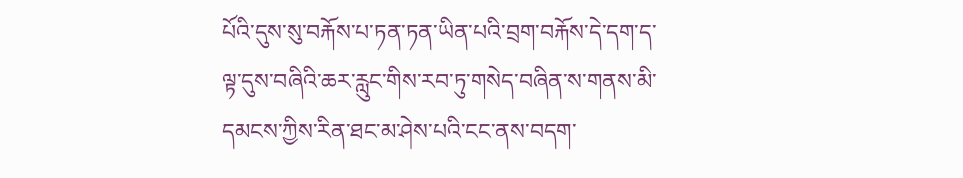པོའི་དུས་སུ་བརྐོས་པ་ཏན་ཏན་ཡིན་པའི་བྲག་བརྐོས་དེ་དག་ད་ལྟ་དུས་བཞིའི་ཆར་རླུང་གིས་རབ་ཏུ་གསེད་བཞིན་ས་གནས་མི་དམངས་ཀྱིས་རིན་ཐང་མ་ཤེས་པའི་ངང་ནས་བདག་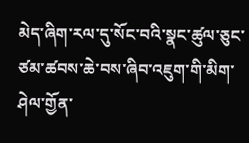མེད་ཞིག་རལ་དུ་སོང་བའི་སྣང་ཚུལ་ཅུང་ཙམ་ཚབས་ཆེ་བས་ཞིབ་འཇུག་གི་མིག་ཤེལ་གྱོན་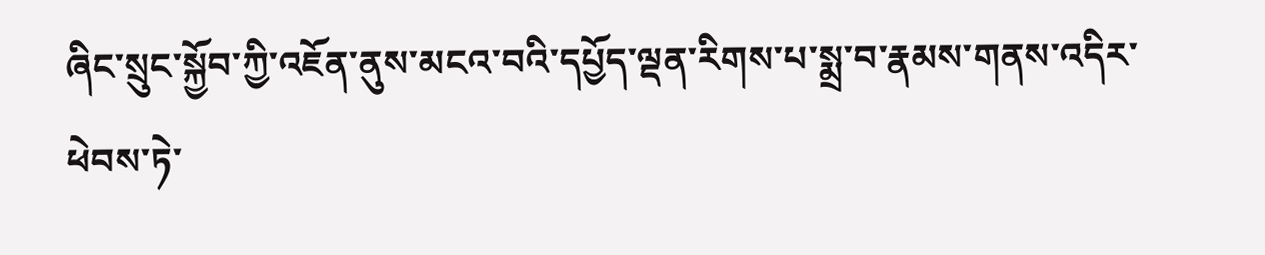ཞིང་སྲུང་སྐྱོབ་ཀྱི་འཇོན་ནུས་མངའ་བའི་དཔྱོད་ལྡན་རིགས་པ་སྨྲ་བ་རྣམས་གནས་འདིར་ཕེབས་ཏེ་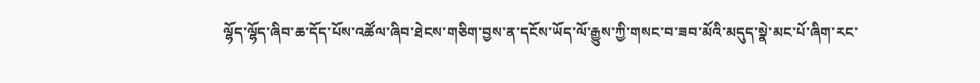ལྷོད་ལྷོད་ཞིབ་ཆ་དོད་པོས་འཚོལ་ཞིབ་ཐེངས་གཅིག་བྱས་ན་དངོས་ཡོད་ལོ་རྒྱུས་ཀྱི་གསང་བ་ཟབ་མོའི་མདུད་སྣེ་མང་པོ་ཞིག་རང་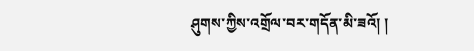ཤུགས་ཀྱིས་འགྲོལ་བར་གདོན་མི་ཟའོ། །